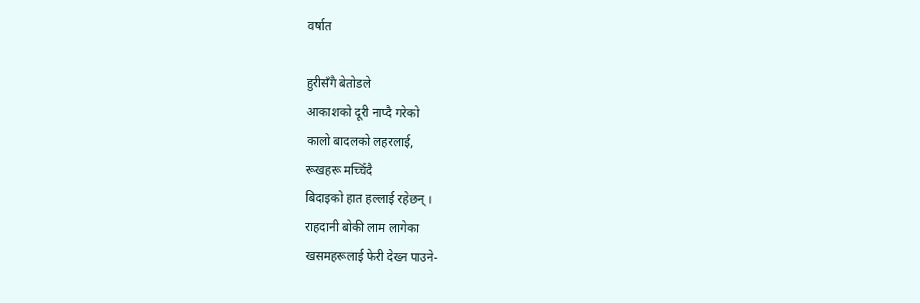वर्षात

हुरीसँगै बेतोडले
आकाशको दूरी नाप्दै गरेको
कालो बादलको लहरलाई,
रूखहरू मच्चिँदै
बिदाइको हात हल्लाई रहेछन् ।
राहदानी बोकी लाम लागेका
खसमहरूलाई फेरी देख्न पाउने-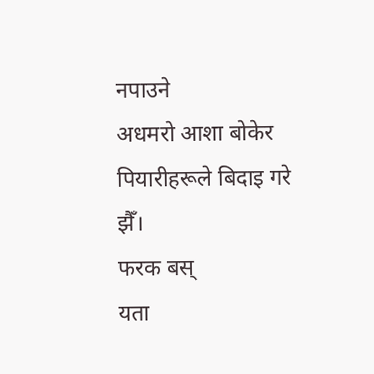नपाउने
अधमरो आशा बोकेर
पियारीहरूले बिदाइ गरे झैँ।
फरक बस्
यता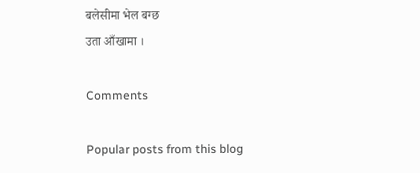बलेसीमा भेल बग्छ
उता आँखामा ।

Comments

Popular posts from this blog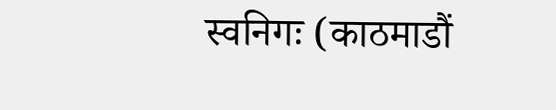स्वनिगः (काठमाडौं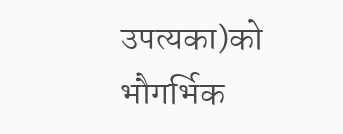उपत्यका)को भौगर्भिक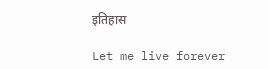इतिहास

Let me live forever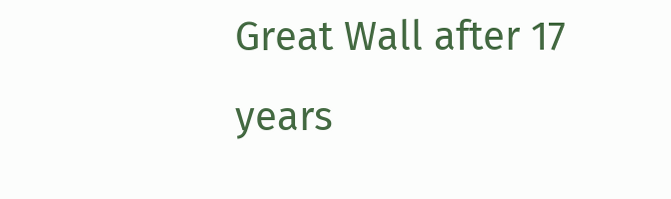Great Wall after 17 years